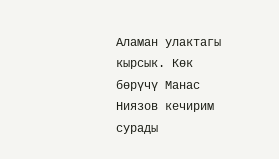Аламан улактагы кырcык. Көк бөрүчү Манас Ниязов кечирим сурады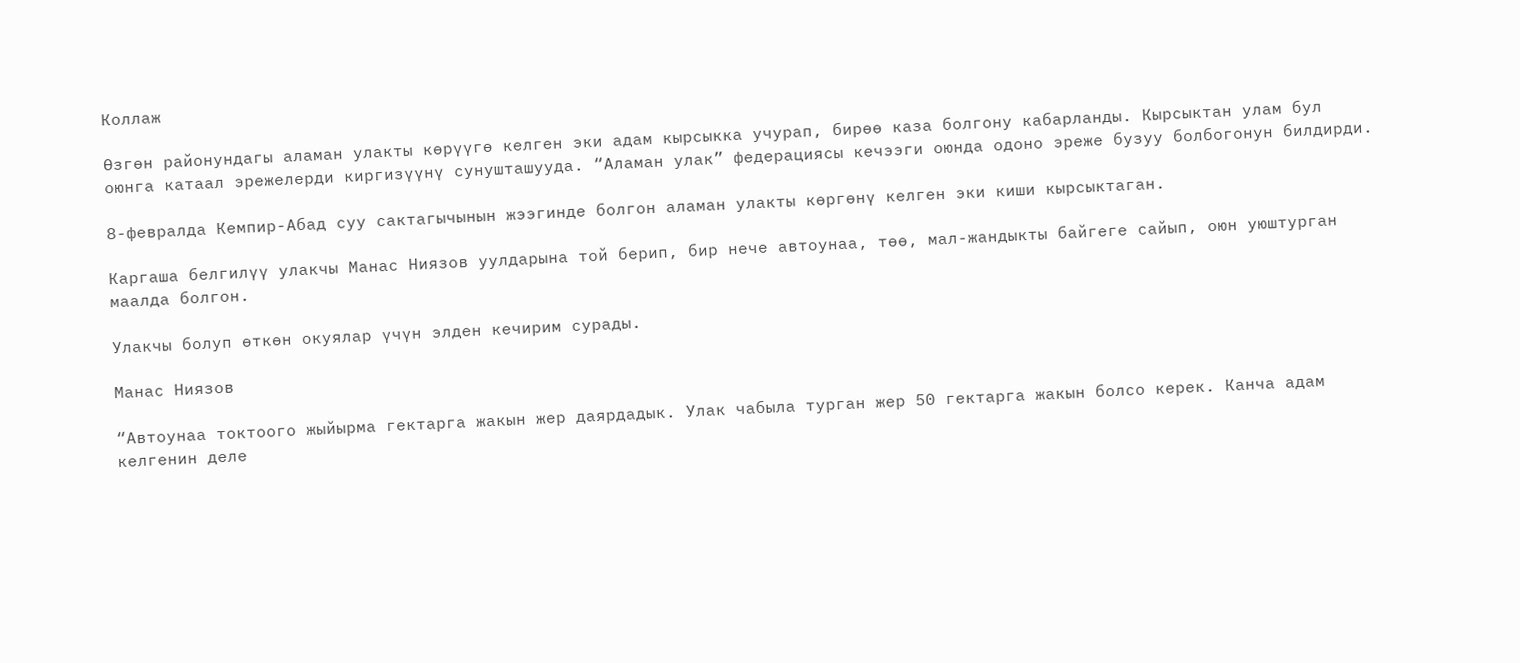Коллаж

Өзгөн районундагы аламан улакты көрүүгө келген эки адам кырсыкка учурап, бирөө каза болгону кабарланды. Кырсыктан улам бул оюнга катаал эрежелерди киргизүүнү сунушташууда. “Аламан улак” федерациясы кечээги оюнда одоно эреже бузуу болбогонун билдирди.

8-февралда Кемпир-Абад суу сактагычынын жээгинде болгон аламан улакты көргөнү келген эки киши кырсыктаган.

Каргаша белгилүү улакчы Манас Ниязов уулдарына той берип, бир нече автоунаа, төө, мал-жандыкты байгеге сайып, оюн уюштурган маалда болгон.

Улакчы болуп өткөн окуялар үчүн элден кечирим сурады.

Манас Ниязов

“Автоунаа токтоого жыйырма гектарга жакын жер даярдадык. Улак чабыла турган жер 50 гектарга жакын болсо керек. Канча адам келгенин деле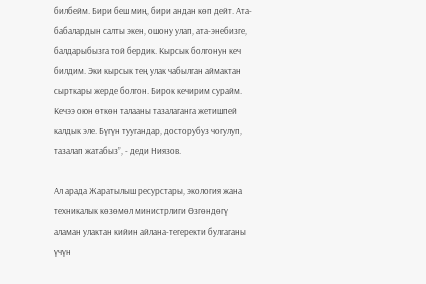билбейм. Бири беш миң, бири андан көп дейт. Ата-бабалардын салты экен, ошону улап, ата-энебизге, балдарыбызга той бердик. Кырсык болгонун кеч билдим. Эки кырсык тең улак чабылган аймактан сырткары жерде болгон. Бирок кечирим сурайм. Кечээ оюн өткөн талааны тазалаганга жетишпей калдык эле. Бүгүн туугандар, досторубуз чогулуп, тазалап жатабыз”, - деди Ниязов.

Ал арада Жаратылыш ресурстары, экология жана техникалык көзөмөл министрлиги Өзгөндөгү аламан улактан кийин айлана-тегеректи булгаганы үчүн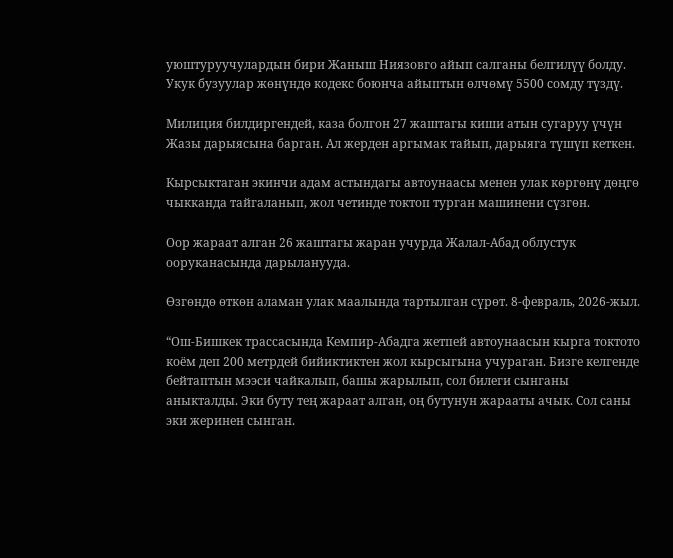уюштуруучулардын бири Жаныш Ниязовго айып салганы белгилүү болду. Укук бузуулар жөнүндө кодекс боюнча айыптын өлчөмү 5500 сомду түздү.

Милиция билдиргендей, каза болгон 27 жаштагы киши атын сугаруу үчүн Жазы дарыясына барган. Ал жерден аргымак тайып, дарыяга түшүп кеткен.

Кырсыктаган экинчи адам астындагы автоунаасы менен улак көргөнү дөңгө чыкканда тайгаланып, жол четинде токтоп турган машинени сүзгөн.

Оор жараат алган 26 жаштагы жаран учурда Жалал-Абад облустук ооруканасында дарыланууда.

Өзгөндө өткөн аламан улак маалында тартылган сүрөт. 8-февраль, 2026-жыл.

“Ош-Бишкек трассасында Кемпир-Абадга жетпей автоунаасын кырга токтото коём деп 200 метрдей бийиктиктен жол кырсыгына учураган. Бизге келгенде бейтаптын мээси чайкалып, башы жарылып, сол билеги сынганы аныкталды. Эки буту тең жараат алган, оң бутунун жарааты ачык. Сол саны эки жеринен сынган.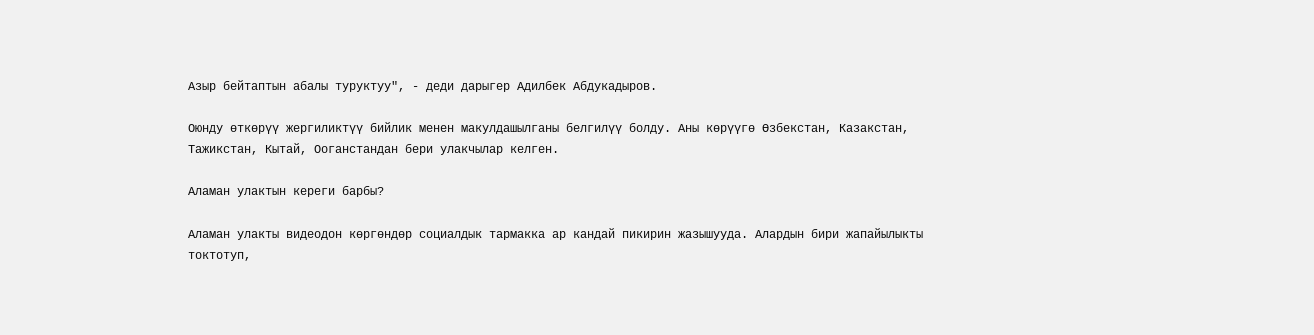Азыр бейтаптын абалы туруктуу", - деди дарыгер Адилбек Абдукадыров.

Оюнду өткөрүү жергиликтүү бийлик менен макулдашылганы белгилүү болду. Аны көрүүгө Өзбекстан, Казакстан, Тажикстан, Кытай, Ооганстандан бери улакчылар келген.

Аламан улактын кереги барбы?

Аламан улакты видеодон көргөндөр социалдык тармакка ар кандай пикирин жазышууда. Алардын бири жапайылыкты токтотуп,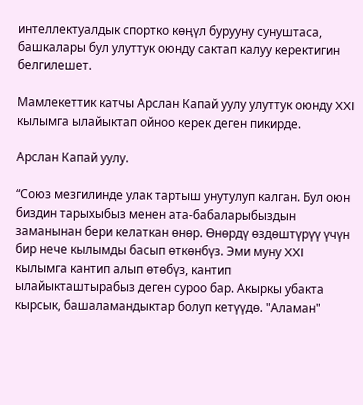интеллектуалдык спортко көңүл бурууну сунуштаса, башкалары бул улуттук оюнду сактап калуу керектигин белгилешет.

Мамлекеттик катчы Арслан Капай уулу улуттук оюнду XXI кылымга ылайыктап ойноо керек деген пикирде.

Арслан Капай уулу.

“Союз мезгилинде улак тартыш унутулуп калган. Бул оюн биздин тарыхыбыз менен ата-бабаларыбыздын заманынан бери келаткан өнөр. Өнөрдү өздөштүрүү үчүн бир нече кылымды басып өткөнбүз. Эми муну XXI кылымга кантип алып өтөбүз, кантип ылайыкташтырабыз деген суроо бар. Акыркы убакта кырсык, башаламандыктар болуп кетүүдө. "Аламан"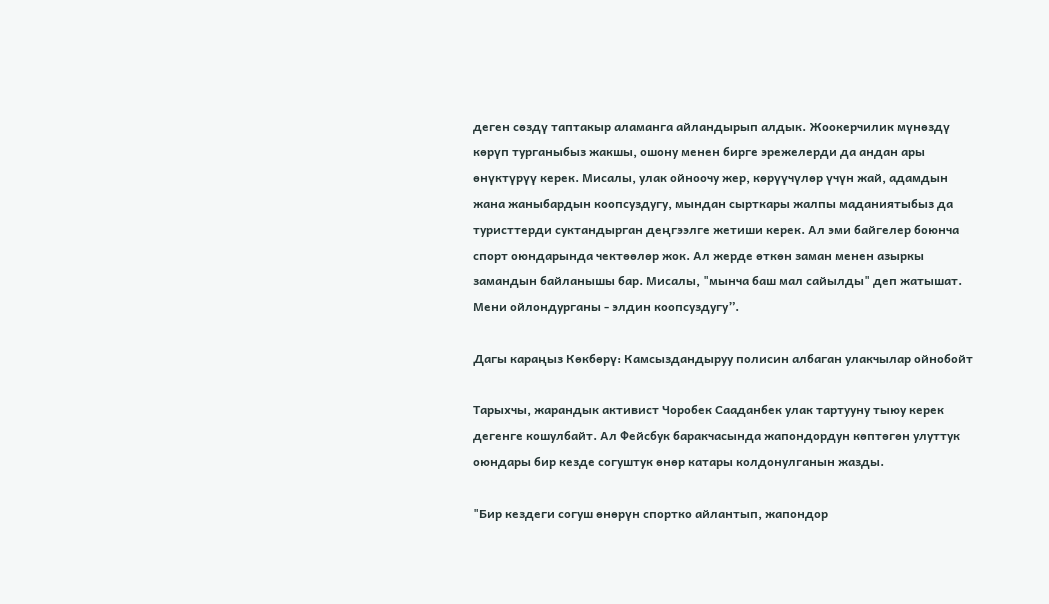деген сөздү таптакыр аламанга айландырып алдык. Жоокерчилик мүнөздү көрүп турганыбыз жакшы, ошону менен бирге эрежелерди да андан ары өнүктүрүү керек. Мисалы, улак ойноочу жер, көрүүчүлөр үчүн жай, адамдын жана жаныбардын коопсуздугу, мындан сырткары жалпы маданиятыбыз да туристтерди суктандырган деңгээлге жетиши керек. Ал эми байгелер боюнча спорт оюндарында чектөөлөр жок. Ал жерде өткөн заман менен азыркы замандын байланышы бар. Мисалы, "мынча баш мал сайылды" деп жатышат. Мени ойлондурганы - элдин коопсуздугу”.

Дагы караңыз Көкбөрү: Камсыздандыруу полисин албаган улакчылар ойнобойт

Тарыхчы, жарандык активист Чоробек Сааданбек улак тартууну тыюу керек дегенге кошулбайт. Ал Фейсбук баракчасында жапондордун көптөгөн улуттук оюндары бир кезде согуштук өнөр катары колдонулганын жазды.

"Бир кездеги согуш өнөрүн спортко айлантып, жапондор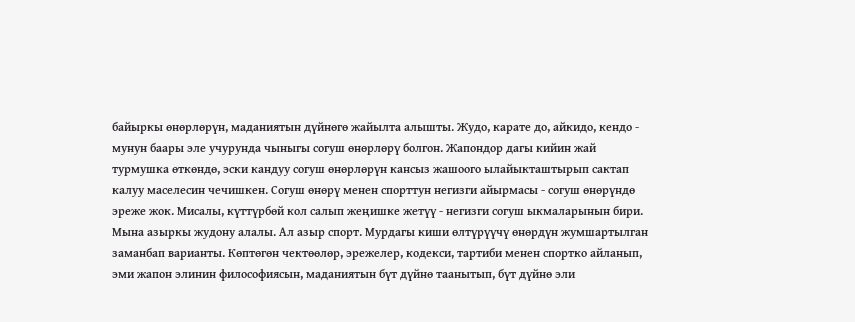байыркы өнөрлөрүн, маданиятын дүйнөгө жайылта алышты. Жудо, карате до, айкидо, кендо - мунун баары эле учурунда чыныгы согуш өнөрлөрү болгон. Жапондор дагы кийин жай турмушка өткөндө, эски кандуу согуш өнөрлөрүн кансыз жашоого ылайыкташтырып сактап калуу маселесин чечишкен. Согуш өнөрү менен спорттун негизги айырмасы - согуш өнөрүндө эреже жок. Мисалы, күттүрбөй кол салып жеңишке жетүү - негизги согуш ыкмаларынын бири.
Мына азыркы жудону алалы. Ал азыр спорт. Мурдагы киши өлтүрүүчү өнөрдүн жумшартылган заманбап варианты. Көптөгөн чектөөлөр, эрежелер, кодекси, тартиби менен спортко айланып, эми жапон элинин философиясын, маданиятын бүт дүйнө таанытып, бүт дүйнө эли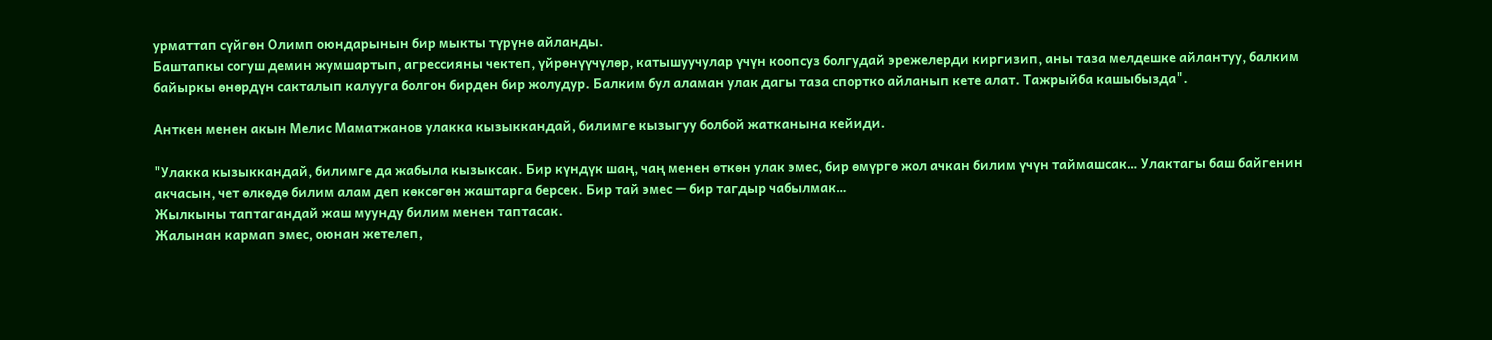урматтап сүйгөн Олимп оюндарынын бир мыкты түрүнө айланды.
Баштапкы согуш демин жумшартып, агрессияны чектеп, үйрөнүүчүлөр, катышуучулар үчүн коопсуз болгудай эрежелерди киргизип, аны таза мелдешке айлантуу, балким байыркы өнөрдүн сакталып калууга болгон бирден бир жолудур. Балким бул аламан улак дагы таза спортко айланып кете алат. Тажрыйба кашыбызда".

Анткен менен акын Мелис Маматжанов улакка кызыккандай, билимге кызыгуу болбой жатканына кейиди.

"Улакка кызыккандай, билимге да жабыла кызыксак. Бир күндүк шаң, чаң менен өткөн улак эмес, бир өмүргө жол ачкан билим үчүн таймашсак… Улактагы баш байгенин акчасын, чет өлкөдө билим алам деп көксөгөн жаштарга берсек. Бир тай эмес — бир тагдыр чабылмак…
Жылкыны таптагандай жаш муунду билим менен таптасак.
Жалынан кармап эмес, оюнан жетелеп,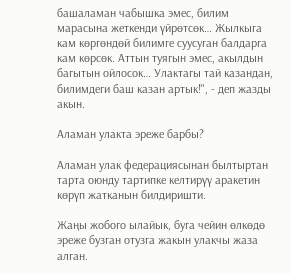башаламан чабышка эмес, билим марасына жеткенди үйрөтсөк… Жылкыга кам көргөндөй билимге суусуган балдарга кам көрсөк. Аттын туягын эмес, акылдын багытын ойлосок… Улактагы тай казандан, билимдеги баш казан артык!", - деп жазды акын.

Аламан улакта эреже барбы?

Аламан улак федерациясынан былтыртан тарта оюнду тартипке келтирүү аракетин көрүп жатканын билдиришти.

Жаңы жобого ылайык, буга чейин өлкөдө эреже бузган отузга жакын улакчы жаза алган.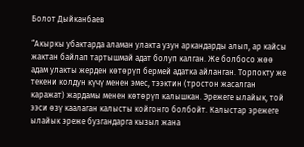Болот Дыйканбаев

“Акыркы убактарда аламан улакта узун аркандарды алып, ар кайсы жактан байлап тартышмай адат болуп калган. Же болбосо жөө адам улакты жерден көтөрүп бермей адатка айланган. Торпокту же текени колдун күчү менен эмес, тээктин (тростон жасалган каражат) жардамы менен көтөрүп калышкан. Эрежеге ылайык, той ээси өзү каалаган калысты койгонго болбойт. Калыстар эрежеге ылайык эреже бузгандарга кызыл жана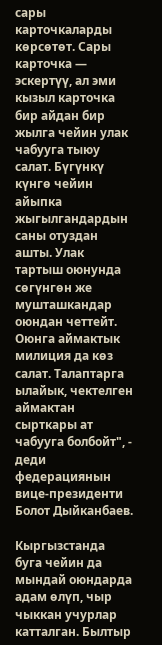сары карточкаларды көрсөтөт. Сары карточка — эскертүү, ал эми кызыл карточка бир айдан бир жылга чейин улак чабууга тыюу салат. Бүгүнкү күнгө чейин айыпка жыгылгандардын саны отуздан ашты. Улак тартыш оюнунда сөгүнгөн же мушташкандар оюндан четтейт. Оюнга аймактык милиция да көз салат. Талаптарга ылайык, чектелген аймактан сырткары ат чабууга болбойт", - деди федерациянын вице-президенти Болот Дыйканбаев.

Кыргызстанда буга чейин да мындай оюндарда адам өлүп, чыр чыккан учурлар катталган. Былтыр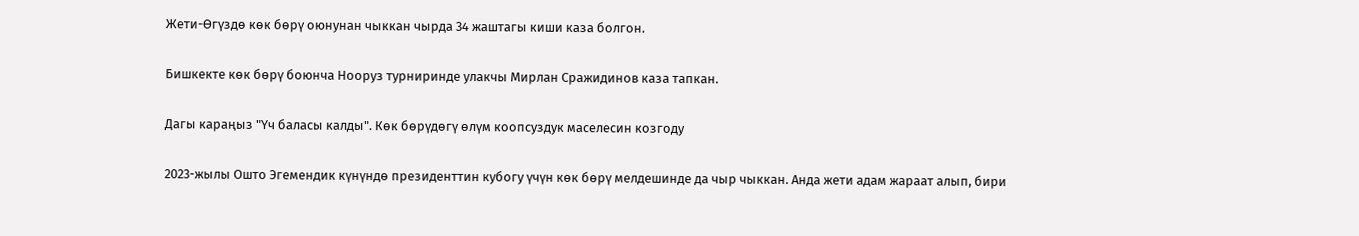Жети-Өгүздө көк бөрү оюнунан чыккан чырда 34 жаштагы киши каза болгон.

Бишкекте көк бөрү боюнча Нооруз турниринде улакчы Мирлан Сражидинов каза тапкан.

Дагы караңыз "Үч баласы калды". Көк бөрүдөгү өлүм коопсуздук маселесин козгоду

2023-жылы Ошто Эгемендик күнүндө президенттин кубогу үчүн көк бөрү мелдешинде да чыр чыккан. Анда жети адам жараат алып, бири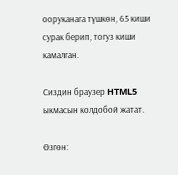ооруканага түшкөн, 65 киши сурак берип, тогуз киши камалган.

Сиздин браузер HTML5 ыкмасын колдобой жатат.

Өзгөн: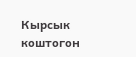Кырсык коштогон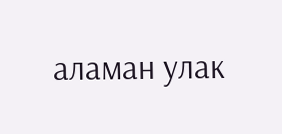аламан улак